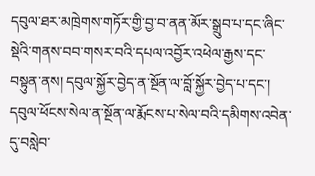དབུལ་ཐར་མཁྲེགས་གཏོར་གྱི་བྱ་བ་ནན་མོར་སྒྲུབ་པ་དང་ཞིང་སྡེའི་གནས་བབ་གསར་བའི་དཔལ་འབྱོར་འཕེལ་རྒྱས་དང་བསྟུན་ནས། དབུལ་སྐྱོར་བྱེད་ན་སྔོན་ལ་བློ་སྐྱོར་བྱེད་པ་དང་། དབུལ་ཕོངས་སེལ་ན་སྔོན་ལ་རྨོངས་པ་སེལ་བའི་དམིགས་འབེན་དུ་བསླེབ་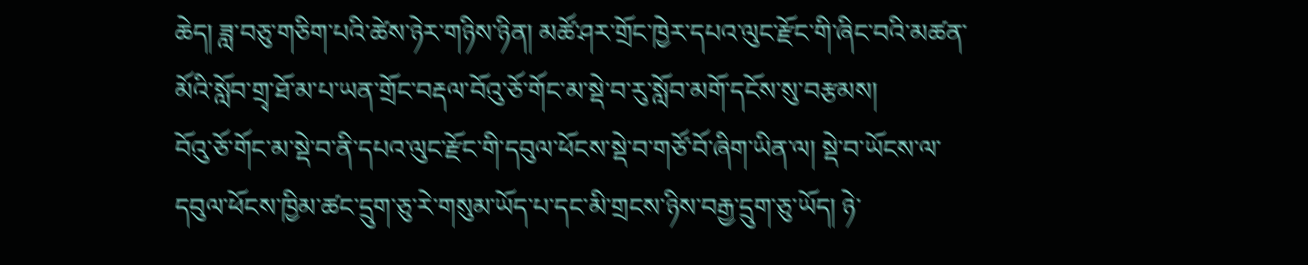ཆེད། ཟླ་བཅུ་གཅིག་པའི་ཚེས་ཉེར་གཉིས་ཉིན། མཚོ་ཤར་གྲོང་ཁྱེར་དཔའ་ལུང་རྫོང་གི་ཞིང་བའི་མཚན་མོའི་སློབ་གྲྭ་ཐོ་མ་པ་ཡན་གྲོང་བརྡལ་བོའུ་ཅོ་གོང་མ་སྡེ་བ་རུ་སློབ་མགོ་དངོས་སུ་བརྩམས།
བོའུ་ཅོ་གོང་མ་སྡེ་བ་ནི་དཔའ་ལུང་རྫོང་གི་དབུལ་ཕོངས་སྡེ་བ་གཙོ་བོ་ཞིག་ཡིན་ལ། སྡེ་བ་ཡོངས་ལ་དབུལ་ཕོངས་ཁྱིམ་ཚང་དྲུག་ཅུ་རེ་གསུམ་ཡོད་པ་དང་མི་གྲངས་ཉིས་བརྒྱ་དྲུག་ཅུ་ཡོད། ཉེ་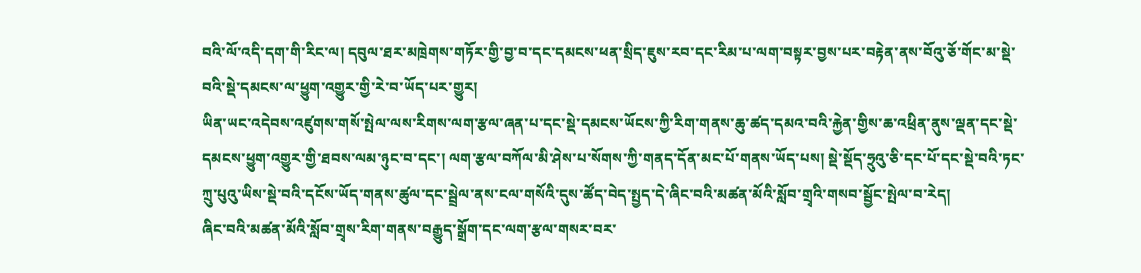བའི་ལོ་འདི་དག་གི་རིང་ལ། དབུལ་ཐར་མཁྲེགས་གཏོར་གྱི་བྱ་བ་དང་དམངས་ཕན་སྲིད་ཇུས་རབ་དང་རིམ་པ་ལག་བསྟར་བྱས་པར་བརྟེན་ནས་བོའུ་ཅོ་གོང་མ་སྡེ་བའི་སྡེ་དམངས་ལ་ཕྱུག་འགྱུར་གྱི་རེ་བ་ཡོད་པར་གྱུར།
ཡིན་ཡང་འདེབས་འཛུགས་གསོ་སྤེལ་ལས་རིགས་ལག་རྩལ་ཞན་པ་དང་སྡེ་དམངས་ཡོངས་ཀྱི་རིག་གནས་ཆུ་ཚད་དམའ་བའི་རྐྱེན་གྱིས་ཆ་འཕྲིན་ནུས་ལྡན་དང་སྡེ་དམངས་ཕྱུག་འགྱུར་གྱི་ཐབས་ལམ་ཉུང་བ་དང་། ལག་རྩལ་བཀོལ་མི་ཤེས་པ་སོགས་ཀྱི་གནད་དོན་མང་པོ་གནས་ཡོད་པས། སྡེ་སྡོད་ཧྲུའུ་ཅི་དང་པོ་དང་སྡེ་བའི་ཏང་ཀྲུ་པུའུ་ཡིས་སྡེ་བའི་དངོས་ཡོད་གནས་ཚུལ་དང་སྦྲེལ་ནས་ངལ་གསོའི་དུས་ཚོད་བེད་སྤྱད་དེ་ཞིང་བའི་མཚན་མོའི་སློབ་གྲྭའི་གསབ་སྦྱོང་སྤེལ་བ་རེད།
ཞིང་བའི་མཚན་མོའི་སློབ་གྲྭས་རིག་གནས་བརྒྱུད་སྒྲོག་དང་ལག་རྩལ་གསར་བར་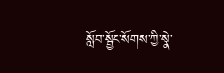སློབ་སྦྱོང་སོགས་ཀྱི་སྣེ་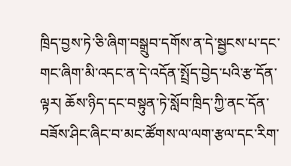ཁྲིད་བྱས་ཏེ་ཅི་ཞིག་བསྒྲུབ་དགོས་ན་དེ་སྦྱངས་པ་དང་གང་ཞིག་མི་འདང་ན་དེ་འདོན་སྤྲོད་བྱེད་པའི་རྩ་དོན་ལྟར། ཆོས་ཉིད་དང་བསྟུན་ཏེ་སློབ་ཁྲིད་ཀྱི་ནང་དོན་བཟོས་ཤིང་ཞིང་བ་མང་ཚོགས་ལ་ལག་རྩལ་དང་རིག་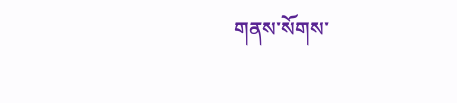གནས་སོགས་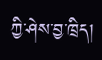ཀྱི་ཤེས་བྱ་ཁྲིད།